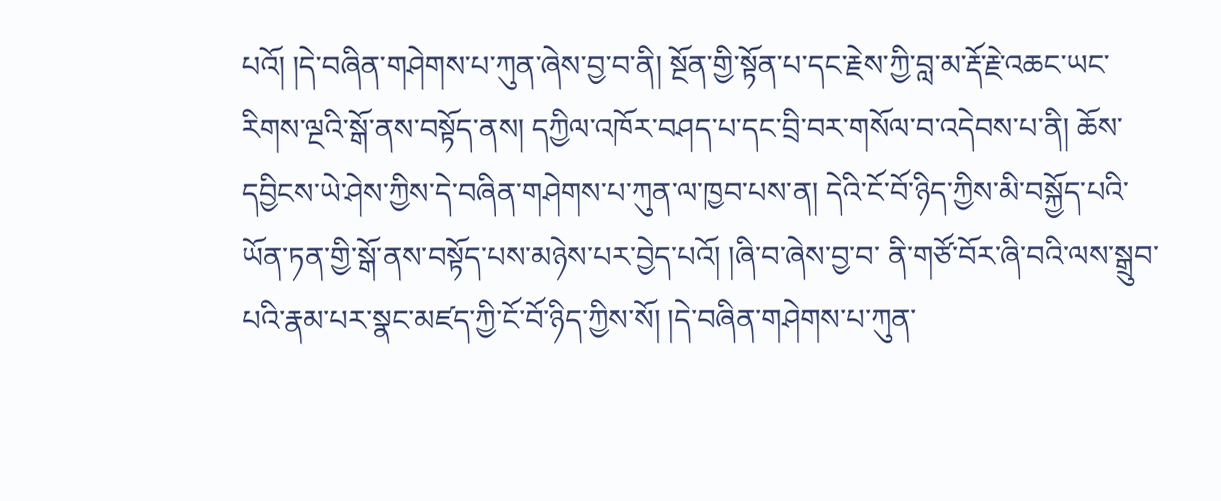པའོ། །དེ་བཞིན་གཤེགས་པ་ཀུན་ཞེས་བྱ་བ་ནི། སྔོན་གྱི་སྟོན་པ་དང་རྗེས་ཀྱི་བླ་མ་རྡོ་རྗེ་འཆང་ཡང་ རིགས་ལྔའི་སྒོ་ནས་བསྟོད་ནས། དཀྱིལ་འཁོར་བཤད་པ་དང་བྲི་བར་གསོལ་བ་འདེབས་པ་ནི། ཆོས་དབྱིངས་ཡེ་ཤེས་ཀྱིས་དེ་བཞིན་གཤེགས་པ་ཀུན་ལ་ཁྱབ་པས་ན། དེའི་ངོ་བོ་ཉིད་ཀྱིས་མི་བསྐྱོད་པའི་ཡོན་ཏན་གྱི་སྒོ་ནས་བསྟོད་པས་མཉེས་པར་བྱེད་པའོ། །ཞི་བ་ཞེས་བྱ་བ་ ནི་གཙོ་བོར་ཞི་བའི་ལས་སྒྲུབ་པའི་རྣམ་པར་སྣང་མཛད་ཀྱི་ངོ་བོ་ཉིད་ཀྱིས་སོ། །དེ་བཞིན་གཤེགས་པ་ཀུན་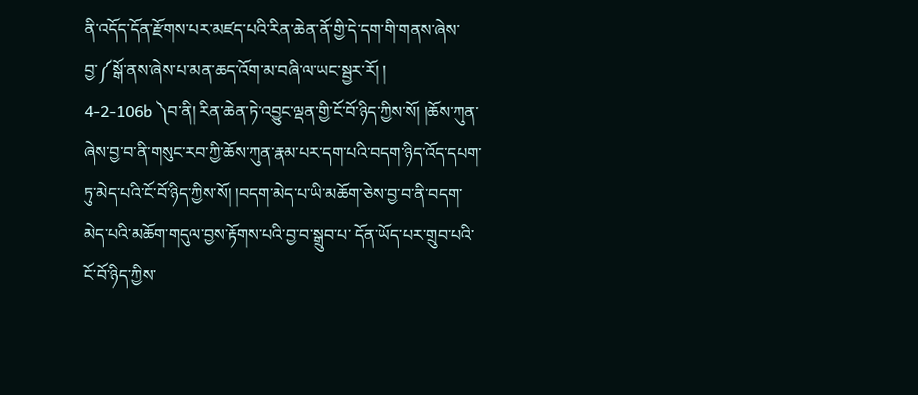ནི་འདོད་དོན་རྫོགས་པར་མཛད་པའི་རིན་ཆེན་ནོ་གྱི་དེ་དག་གི་གནས་ཞེས་བྱ་༼སྒོ་ནས་ཞེས་པ་མན་ཆད་འོག་མ་བཞི་ལ་ཡང་སྦྱར་རོ། ། 4-2-106b ༽བ་ནི། རིན་ཆེན་ཏེ་འབྱུང་ལྡན་གྱི་ངོ་བོ་ཉིད་ཀྱིས་སོ། །ཆོས་ཀུན་ཞེས་བྱ་བ་ནི་གསུང་རབ་ཀྱི་ཆོས་ཀུན་རྣམ་པར་དག་པའི་བདག་ཉིད་འོད་དཔག་ཏུ་མེད་པའི་ངོ་བོ་ཉིད་ཀྱིས་སོ། །བདག་མེད་པ་ཡི་མཆོག་ཅེས་བྱ་བ་ནི་བདག་མེད་པའི་མཆོག་གདུལ་བྱས་རྟོགས་པའི་བྱ་བ་སྒྲུབ་པ་ དོན་ཡོད་པར་གྲུབ་པའི་ངོ་བོ་ཉིད་ཀྱིས་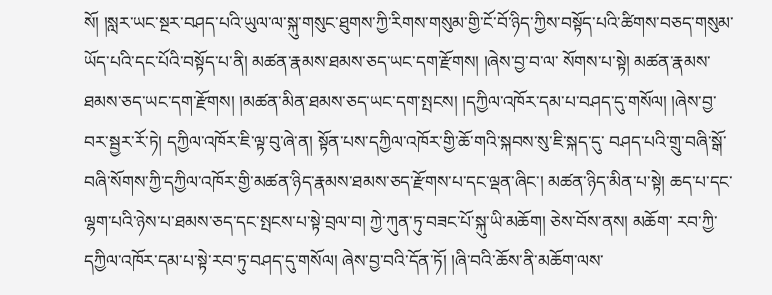སོ། །སླར་ཡང་སྔར་བཤད་པའི་ཡུལ་ལ་སྐུ་གསུང་ཐུགས་ཀྱི་རིགས་གསུམ་གྱི་ངོ་བོ་ཉིད་ཀྱིས་བསྟོད་པའི་ཚིགས་བཅད་གསུམ་ཡོད་པའི་དང་པོའི་བསྟོད་པ་ནི། མཚན་རྣམས་ཐམས་ཅད་ཡང་དག་རྫོགས། །ཞེས་བྱ་བ་ལ་ སོགས་པ་སྟེ། མཚན་རྣམས་ཐམས་ཅད་ཡང་དག་རྫོགས། །མཚན་མིན་ཐམས་ཅད་ཡང་དག་སྤངས། །དཀྱིལ་འཁོར་དམ་པ་བཤད་དུ་གསོལ། །ཞེས་བྱ་བར་སྦྱར་རོ་ཏེ། དཀྱིལ་འཁོར་ཇི་ལྟ་བུ་ཞེ་ན། སྟོན་པས་དཀྱིལ་འཁོར་གྱི་ཆོ་གའི་སྐབས་སུ་ཇི་སྐད་དུ་ བཤད་པའི་གྲུ་བཞི་སྒོ་བཞི་སོགས་ཀྱི་དཀྱིལ་འཁོར་གྱི་མཚན་ཉིད་རྣམས་ཐམས་ཅད་རྫོགས་པ་དང་ལྡན་ཞིང་། མཚན་ཉིད་མིན་པ་སྟེ། ཆད་པ་དང་ལྷག་པའི་ཉེས་པ་ཐམས་ཅད་དང་སྤངས་པ་སྟེ་བྲལ་བ། ཀྱེ་ཀུན་ཏུ་བཟང་པོ་སྐུ་ཡི་མཆོག། ཅེས་བོས་ནས། མཆོག་ རབ་ཀྱི་དཀྱིལ་འཁོར་དམ་པ་སྟེ་རབ་ཏུ་བཤད་དུ་གསོལ། ཞེས་བྱ་བའི་དོན་ཏོ། །ཞི་བའི་ཆོས་ནི་མཆོག་ལས་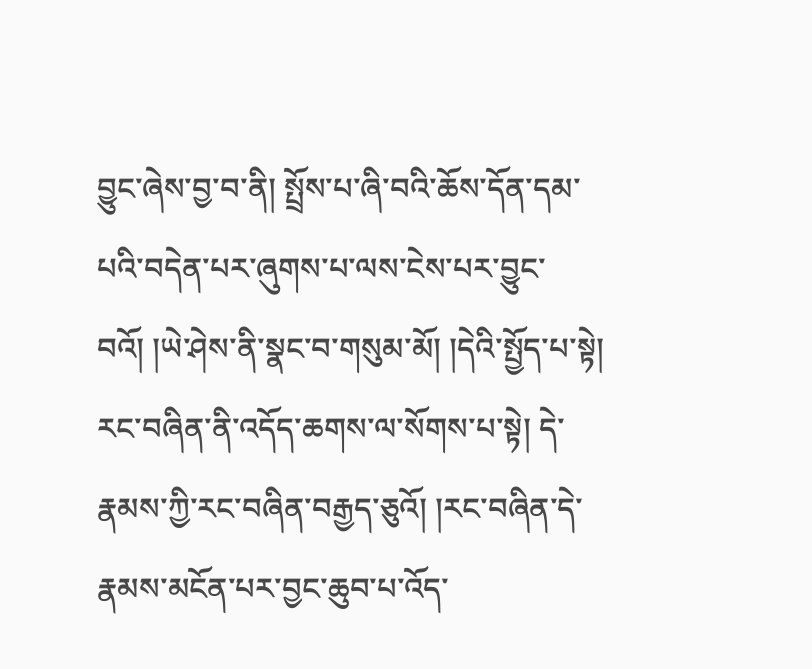བྱུང་ཞེས་བྱ་བ་ནི། སྤྲོས་པ་ཞི་བའི་ཆོས་དོན་དམ་པའི་བདེན་པར་ཞུགས་པ་ལས་ངེས་པར་བྱུང་བའོ། །ཡེ་ཤེས་ནི་སྣང་བ་གསུམ་མོ། །དེའི་སྤྱོད་པ་སྟེ། རང་བཞིན་ནི་འདོད་ཆགས་ལ་སོགས་པ་སྟེ། དེ་རྣམས་ཀྱི་རང་བཞིན་བརྒྱད་ཅུའོ། །རང་བཞིན་དེ་རྣམས་མངོན་པར་བྱང་ཆུབ་པ་འོད་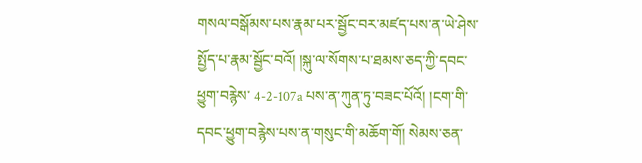གསལ་བསྒོམས་པས་རྣམ་པར་སྦྱོང་བར་མཛད་པས་ན་ཡེ་ཤེས་སྤྱོད་པ་རྣམ་སྦྱོང་བའོ། །སྐུ་ལ་སོགས་པ་ཐམས་ཅད་ཀྱི་དབང་ཕྱུག་བརྙེས་ 4-2-107a པས་ན་ཀུན་ཏུ་བཟང་པོའོ། །ངག་གི་དབང་ཕྱུག་བརྙེས་པས་ན་གསུང་གི་མཆོག་གོ། སེམས་ཅན་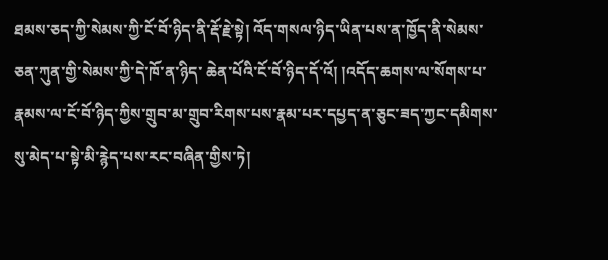ཐམས་ཅད་ཀྱི་སེམས་ཀྱི་ངོ་བོ་ཉིད་ནི་རྡོ་རྗེ་སྟེ། འོད་གསལ་ཉིད་ཡིན་པས་ན་ཁྱོད་ནི་སེམས་ཅན་ཀུན་གྱི་སེམས་ཀྱི་དེ་ཁོ་ན་ཉིད་ ཆེན་པོའི་ངོ་བོ་ཉིད་དོ་འོ། །འདོད་ཆགས་ལ་སོགས་པ་རྣམས་ལ་ངོ་བོ་ཉིད་ཀྱིས་གྲུབ་མ་གྲུབ་རིགས་པས་རྣམ་པར་དཔྱད་ན་ཅུང་ཟད་ཀྱང་དམིགས་སུ་མེད་པ་སྟེ་མི་རྙེད་པས་རང་བཞིན་གྱིས་ཏེ།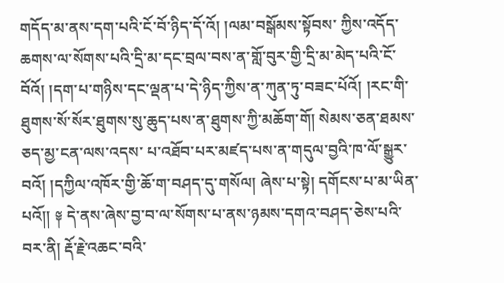གདོད་མ་ནས་དག་པའི་ངོ་བོ་ཉིད་དོ་འོ། །ལམ་བསྒོམས་སྟོབས་ ཀྱིས་འདོད་ཆགས་ལ་སོགས་པའི་དྲི་མ་དང་བྲལ་བས་ན་གློ་བུར་གྱི་དྲི་མ་མེད་པའི་ངོ་བོའོ། །དག་པ་གཉིས་དང་ལྡན་པ་དེ་ཉིད་ཀྱིས་ན་ཀུན་ཏུ་བཟང་པོའོ། །རང་གི་ཐུགས་སོ་སོར་ཐུགས་སུ་ཆུད་པས་ན་ཐུགས་ཀྱི་མཆོག་གོ། སེམས་ཅན་ཐམས་ཅད་མྱ་ངན་ལས་འདས་ པ་འཐོབ་པར་མཛད་པས་ན་གདུལ་བྱའི་ཁ་ལོ་སྒྱུར་བའོ། །དཀྱིལ་འཁོར་གྱི་ཆོ་ག་བཤད་དུ་གསོལ། ཞེས་པ་སྟེ། དགོངས་པ་མ་ཡིན་པའོ།། ༈ དེ་ནས་ཞེས་བྱ་བ་ལ་སོགས་པ་ནས་ཉམས་དགའ་བཤད་ཅེས་པའི་བར་ནི། རྡོ་རྗེ་འཆང་བའི་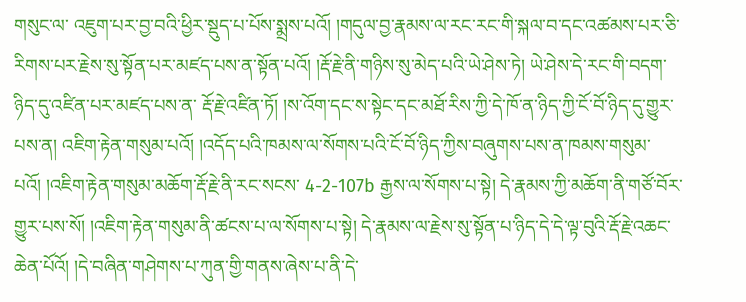གསུང་ལ་ འཇུག་པར་བྱ་བའི་ཕྱིར་སྡུད་པ་པོས་སྨྲས་པའོ། །གདུལ་བྱ་རྣམས་ལ་རང་རང་གི་སྐལ་བ་དང་འཚམས་པར་ཅི་རིགས་པར་རྗེས་སུ་སྟོན་པར་མཛད་པས་ན་སྟོན་པའོ། །རྡོ་རྗེ་ནི་གཉིས་སུ་མེད་པའི་ཡེ་ཤེས་ཏེ། ཡེ་ཤེས་དེ་རང་གི་བདག་ཉིད་དུ་འཛིན་པར་མཛད་པས་ན་ རྡོ་རྗེ་འཛིན་ཏོ། །ས་འོག་དང་ས་སྟེང་དང་མཐོ་རིས་ཀྱི་དེ་ཁོ་ན་ཉིད་ཀྱི་ངོ་བོ་ཉིད་དུ་གྱུར་པས་ན། འཇིག་རྟེན་གསུམ་པའོ། །འདོད་པའི་ཁམས་ལ་སོགས་པའི་ངོ་བོ་ཉིད་ཀྱིས་བཞུགས་པས་ན་ཁམས་གསུམ་པའོ། །འཇིག་རྟེན་གསུམ་མཆོག་རྡོ་རྗེ་ནི་རང་སངས་ 4-2-107b རྒྱས་ལ་སོགས་པ་སྟེ། དེ་རྣམས་ཀྱི་མཆོག་ནི་གཙོ་བོར་གྱུར་པས་སོ། །འཇིག་རྟེན་གསུམ་ནི་ཚངས་པ་ལ་སོགས་པ་སྟེ། དེ་རྣམས་ལ་རྗེས་སུ་སྟོན་པ་ཉིད་དེ་དེ་ལྟ་བུའི་རྡོ་རྗེ་འཆང་ཆེན་པོའོ། །དེ་བཞིན་གཤེགས་པ་ཀུན་གྱི་གནས་ཞེས་པ་ནི་དེ་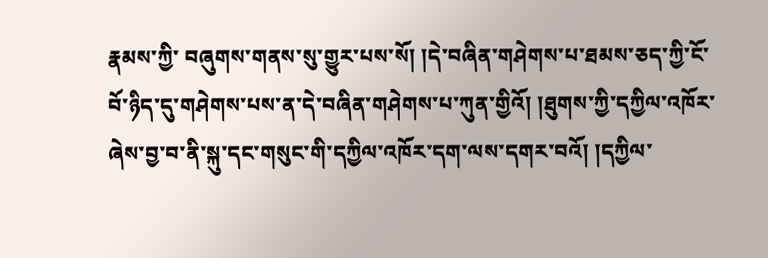རྣམས་ཀྱི་ བཞུགས་གནས་སུ་གྱུར་པས་སོ། །དེ་བཞིན་གཤེགས་པ་ཐམས་ཅད་ཀྱི་ངོ་བོ་ཉིད་དུ་གཤེགས་པས་ན་དེ་བཞིན་གཤེགས་པ་ཀུན་གྱིའོ། །ཐུགས་ཀྱི་དཀྱིལ་འཁོར་ཞེས་བྱ་བ་ནི་སྐུ་དང་གསུང་གི་དཀྱིལ་འཁོར་དག་ལས་དགར་བའོ། །དཀྱིལ་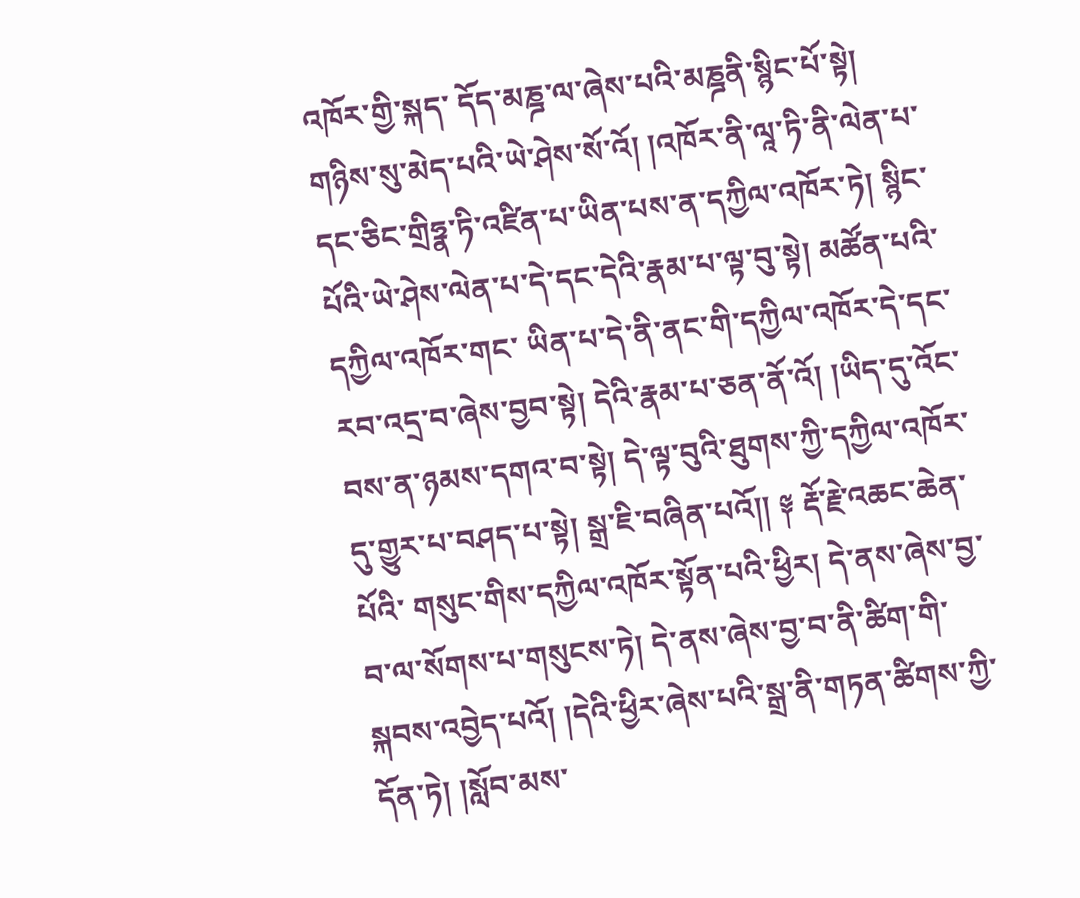འཁོར་གྱི་སྐད་ དོད་མཎྜ་ལ་ཞེས་པའི་མཎྜནི་སྙིང་པོ་སྟེ། གཉིས་སུ་མེད་པའི་ཡེ་ཤེས་སོ་འོ། །འཁོར་ནི་ལཱ་ཏི་ནི་ལེན་པ་དང་ཅིང་གྲིཧྣ་ཏི་འཛིན་པ་ཡིན་པས་ན་དཀྱིལ་འཁོར་ཏེ། སྙིང་པོའི་ཡེ་ཤེས་ལེན་པ་དེ་དང་དེའི་རྣམ་པ་ལྟ་བུ་སྟེ། མཚོན་པའི་དཀྱིལ་འཁོར་གང་ ཡིན་པ་དེ་ནི་ནང་གི་དཀྱིལ་འཁོར་དེ་དང་རབ་འདྲ་བ་ཞེས་བྱབ་སྟེ། དེའི་རྣམ་པ་ཅན་ནོ་འོ། །ཡིད་དུ་འོང་བས་ན་ཉམས་དགའ་བ་སྟེ། དེ་ལྟ་བུའི་ཐུགས་ཀྱི་དཀྱིལ་འཁོར་དུ་གྱུར་པ་བཤད་པ་སྟེ། སྒྲ་ཇི་བཞིན་པའོ།། ༈ རྡོ་རྗེ་འཆང་ཆེན་པོའི་ གསུང་གིས་དཀྱིལ་འཁོར་སྟོན་པའི་ཕྱིར། དེ་ནས་ཞེས་བྱ་བ་ལ་སོགས་པ་གསུངས་ཏེ། དེ་ནས་ཞེས་བྱ་བ་ནི་ཚིག་གི་སྐབས་འབྱེད་པའོ། །དེའི་ཕྱིར་ཞེས་པའི་སྒྲ་ནི་གཏན་ཚིགས་ཀྱི་དོན་ཏེ། །སློབ་མས་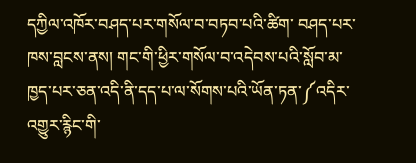དཀྱིལ་འཁོར་བཤད་པར་གསོལ་བ་བཏབ་པའི་ཚིག་ བཤད་པར་ཁས་བླངས་ནས། གང་གི་ཕྱིར་གསོལ་བ་འདེབས་པའི་སློབ་མ་ཁྱད་པར་ཅན་འདི་ནི་དད་པ་ལ་སོགས་པའི་ཡོན་ཏན་༼འདིར་འགྱུར་རྙིང་གི་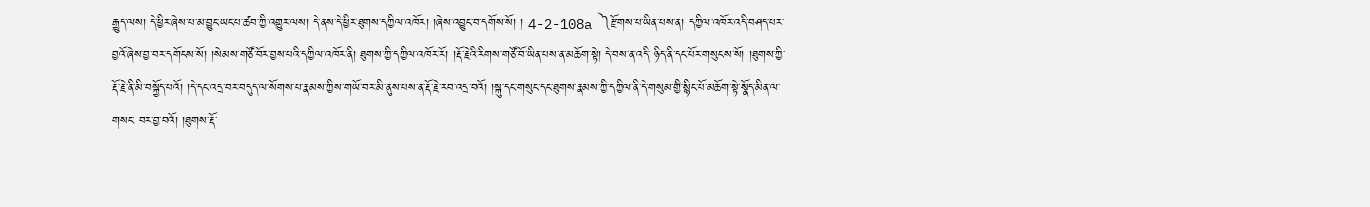རྒྱུད་ལས། དེ་ཕྱིར་ཞེས་པ་མ་བྱུང་ཡང་པ་ཚབ་ཀྱི་འགྱུར་ལས། དེ་ནས་དེ་ཕྱིར་ཐུགས་དཀྱིལ་འཁོར། །ཞེས་འབྱུང་བ་དགོས་སོ། ། 4-2-108a ༽རྫོགས་པ་ཡིན་པས་ན། དཀྱིལ་འཁོར་འདི་བཤད་པར་བྱའོ་ཞེས་བྱ་བར་དགོངས་སོ། །སེམས་གཙོ་བོར་བྱས་པའི་དཀྱིལ་འཁོར་ནི། ཐུགས་ཀྱི་དཀྱིལ་འཁོར་རོ། །རྡོ་རྗེའི་རིགས་གཙོ་བོ་ཡིན་པས་ན་མཆོག་སྟེ། དེ་བས་ན་འདི་ ཉིད་ནི་དང་པོར་གསུངས་སོ། །ཐུགས་ཀྱི་རྡོ་རྗེ་ནི་མི་བསྐྱོད་པའོ། །དེ་དང་འདྲ་བར་བདུད་ལ་སོགས་པ་རྣམས་ཀྱིས་གཡོ་བར་མི་ནུས་པས་ན་རྡོ་རྗེ་རབ་འདྲ་བའོ། །སྐུ་དང་གསུང་དང་ཐུགས་རྣམས་ཀྱི་དཀྱིལ་ནི་དེ་གསུམ་གྱི་སྙིང་པོ་མཆོག་སྟེ་སྣོད་མིན་ལ་གསང་ བར་བྱ་བའོ། །ཐུགས་རྡོ་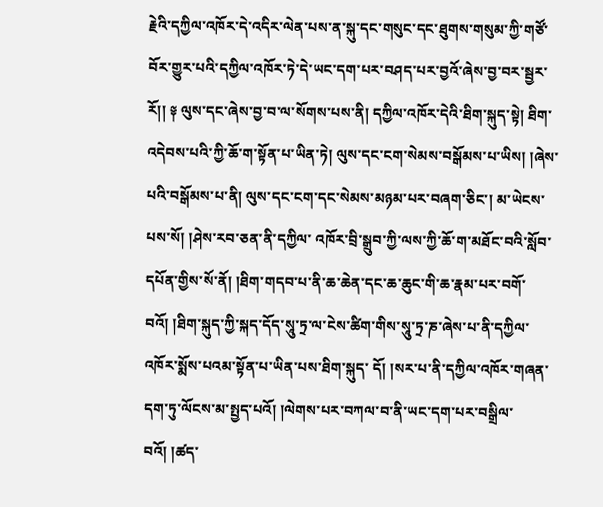རྗེའི་དཀྱིལ་འཁོར་དེ་འདིར་ལེན་པས་ན་སྐུ་དང་གསུང་དང་ཐུགས་གསུམ་ཀྱི་གཙོ་བོར་གྱུར་པའི་དཀྱིལ་འཁོར་ཏེ་དེ་ཡང་དག་པར་བཤད་པར་བྱའོ་ཞེས་བྱ་བར་སྦྱར་རོ།། ༈ ལུས་དང་ཞེས་བྱ་བ་ལ་སོགས་པས་ནི། དཀྱིལ་འཁོར་དེའི་ཐིག་སྐུད་སྟེ། ཐིག་འདེབས་པའི་ཀྱི་ཆོ་ག་སྟོན་པ་ཡིན་ཏེ། ལུས་དང་ངག་སེམས་བསྒོམས་པ་ཡིས། །ཞེས་པའི་བསྒོམས་པ་ནི། ལུས་དང་ངག་དང་སེམས་མཉམ་པར་བཞག་ཅིང་། མ་ཡེངས་པས་སོ། །ཤེས་རབ་ཅན་ནི་དཀྱིལ་ འཁོར་བྲི་སྒྲུབ་ཀྱི་ལས་ཀྱི་ཆོ་ག་མཐོང་བའི་སློབ་དཔོན་གྱིས་སོ་ནོ། །ཐིག་གདབ་པ་ནི་ཆ་ཆེན་དང་ཆ་ཆུང་གི་ཆ་རྣམ་པར་བགོ་བའོ། །ཐིག་སྐུད་ཀྱི་སྐད་དོད་སཱུ་ཏྲ་ལ་ངེས་ཚིག་གིས་སཱུ་ཏྲ་ཎ་ཞེས་པ་ནི་དཀྱིལ་འཁོར་སྨོས་པའམ་སྟོན་པ་ཡིན་པས་ཐིག་སྐུད་ དོ། །སར་པ་ནི་དཀྱིལ་འཁོར་གཞན་དག་ཏུ་ལོངས་མ་སྤྱད་པའོ། །ལེགས་པར་བཀལ་བ་ནི་ཡང་དག་པར་བསྒྲིལ་བའོ། །ཚད་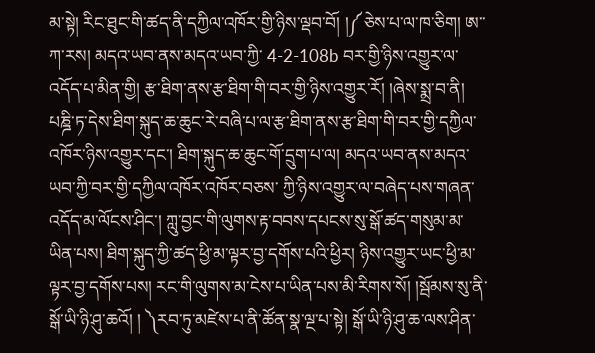མ་སྟེ། རིང་ཐུང་གི་ཚད་ནི་དཀྱིལ་འཁོར་གྱི་ཉིས་ལྡབ་བོ། །༼ཅེས་པ་ལ་ཁ་ཅིག། ཨ་་ཀ་རས། མདའ་ཡབ་ནས་མདའ་ཡབ་ཀྱི་ 4-2-108b བར་གྱི་ཉིས་འགྱུར་ལ་འདོད་པ་མིན་གྱི། རྩ་ཐིག་ནས་རྩ་ཐིག་གི་བར་གྱི་ཉིས་འགྱུར་རོ། །ཞེས་སྨྲ་བ་ནི། པཎྜི་ཏ་དེས་ཐིག་སྐུད་ཆ་ཆུང་རེ་བཞི་པ་ལ་རྩ་ཐིག་ནས་རྩ་ཐིག་གི་བར་གྱི་དཀྱིལ་འཁོར་ཉིས་འགྱུར་དང་། ཐིག་སྐུད་ཆ་ཆུང་གོ་དྲུག་པ་ལ། མདའ་ཡབ་ནས་མདའ་ཡབ་ཀྱི་བར་གྱི་དཀྱིལ་འཁོར་འཁོར་བཅས་ ཀྱི་ཉིས་འགྱུར་ལ་བཞེད་པས་གཞན་འདོད་མ་ལོངས་ཤིང་། ཀླུ་བྱང་གི་ལུགས་རྟ་བབས་དཔངས་སུ་སྒོ་ཚད་གསུམ་མ་ཡིན་པས། ཐིག་སྐུད་ཀྱི་ཚད་ཕྱི་མ་ལྟར་བྱ་དགོས་པའི་ཕྱིར། ཉིས་འགྱུར་ཡང་ཕྱི་མ་ལྟར་བྱ་དགོས་པས། རང་གི་ལུགས་མ་ངེས་པ་ཡིན་པས་མི་རིགས་སོ། །སྦོམས་སུ་ནི་སྒོ་ཡི་ཉི་ཤུ་ཆའོ། ། ༽རབ་ཏུ་མཛེས་པ་ནི་ཚོན་སྣ་ལྔ་པ་སྟེ། སྒོ་ཡི་ཉི་ཤུ་ཆ་ལས་ཤིན་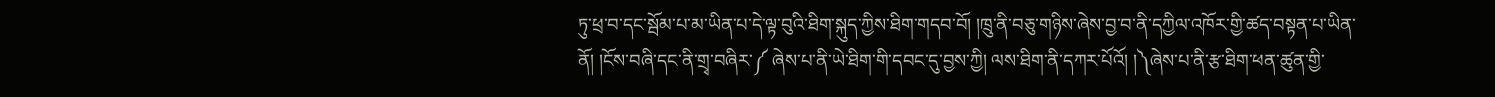ཏུ་ཕྲ་བ་དང་སྦོམ་པ་མ་ཡིན་པ་དེ་ལྟ་བུའི་ཐིག་སྐུད་ཀྱིས་ཐིག་གདབ་བོ། །ཁྲུ་ནི་བཅུ་གཉིས་ཞེས་བྱ་བ་ནི་དཀྱིལ་འཁོར་གྱི་ཚད་བསྟན་པ་ཡིན་ནོ། །ངོས་བཞི་དང་ནི་གྲྭ་བཞིར་༼ ཞེས་པ་ནི་ཡེ་ཐིག་གི་དབང་དུ་བྱས་ཀྱི། ལས་ཐིག་ནི་དཀར་པོའོ། །༽ཞེས་པ་ནི་རྩ་ཐིག་ཕན་ཚུན་གྱི་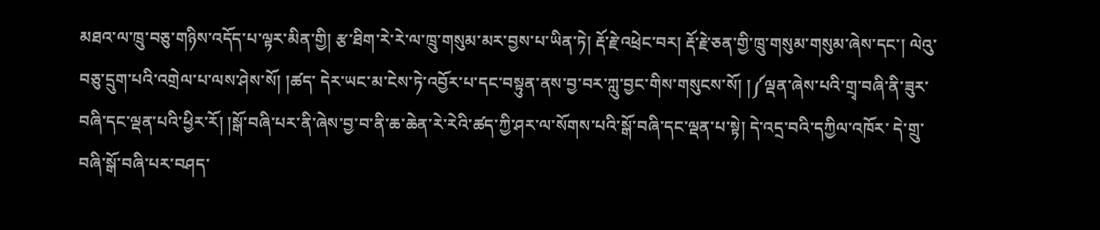མཐའ་ལ་ཁྲུ་བཅུ་གཉིས་འདོད་པ་ལྟར་མིན་གྱི། རྩ་ཐིག་རེ་རེ་ལ་ཁྲུ་གསུམ་མར་བྱས་པ་ཡིན་ཏེ། རྡོ་རྗེ་འཕྲེང་བར། རྡོ་རྗེ་ཅན་གྱི་ཁྲུ་གསུམ་གསུམ་ཞེས་དང་། ལེའུ་བཅུ་དྲུག་པའི་འགྲེལ་པ་ལས་ཤེས་སོ། །ཚད་ དེར་ཡང་མ་ངེས་ཏེ་འབྱོར་པ་དང་བསྟུན་ནས་བྱ་བར་ཀླུ་བྱང་གིས་གསུངས་སོ། །༼ལྡན་ཞེས་པའི་གྲྭ་བཞི་ནི་ཟུར་བཞི་དང་ལྡན་པའི་ཕྱིར་རོ། །སྒོ་བཞི་པར་ནི་ཞེས་བྱ་བ་ནི་ཆ་ཆེན་རེ་རེའི་ཚད་ཀྱི་ཤར་ལ་སོགས་པའི་སྒོ་བཞི་དང་ལྡན་པ་སྟེ། དེ་འདྲ་བའི་དཀྱིལ་འཁོར་ དེ་གྲུ་བཞི་སྒོ་བཞི་པར་བཤད་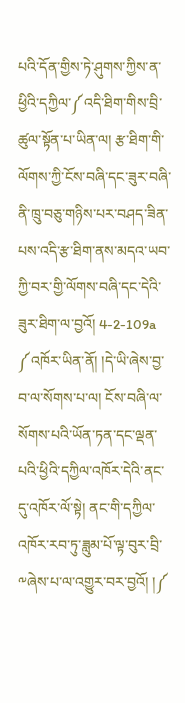པའི་དོན་གྱིས་ཏེ་ཤུགས་ཀྱིས་ན་ཕྱིའི་དཀྱིལ་༼འདི་ཐིག་གིས་བྲི་ཚུལ་སྟོན་པ་ཡིན་ལ། རྩ་ཐིག་གི་ལོགས་ཀྱི་ངོས་བཞི་དང་ཟུར་བཞི་ནི་ཁྲུ་བཅུ་གཉིས་པར་བཤད་ཟིན་པས་འདི་རྩ་ཐིག་ནས་མདའ་ཡབ་ཀྱི་བར་གྱི་ལོགས་བཞི་དང་དེའི་ཟུར་ཐིག་ལ་བྱའོ། 4-2-109a ༼འཁོར་ཡིན་ནོ། །དེ་ཡི་ཞེས་བྱ་བ་ལ་སོགས་པ་ལ། ངོས་བཞི་ལ་སོགས་པའི་ཡོན་ཏན་དང་ལྡན་པའི་ཕྱིའི་དཀྱིལ་འཁོར་དེའི་ནང་དུ་འཁོར་ལོ་སྟེ། ནང་གི་དཀྱིལ་འཁོར་རབ་ཏུ་ཟླུམ་པོ་ལྟ་བུར་བྲི་༸ཞེས་པ་ལ་འགྱུར་བར་བྱའོ། །༼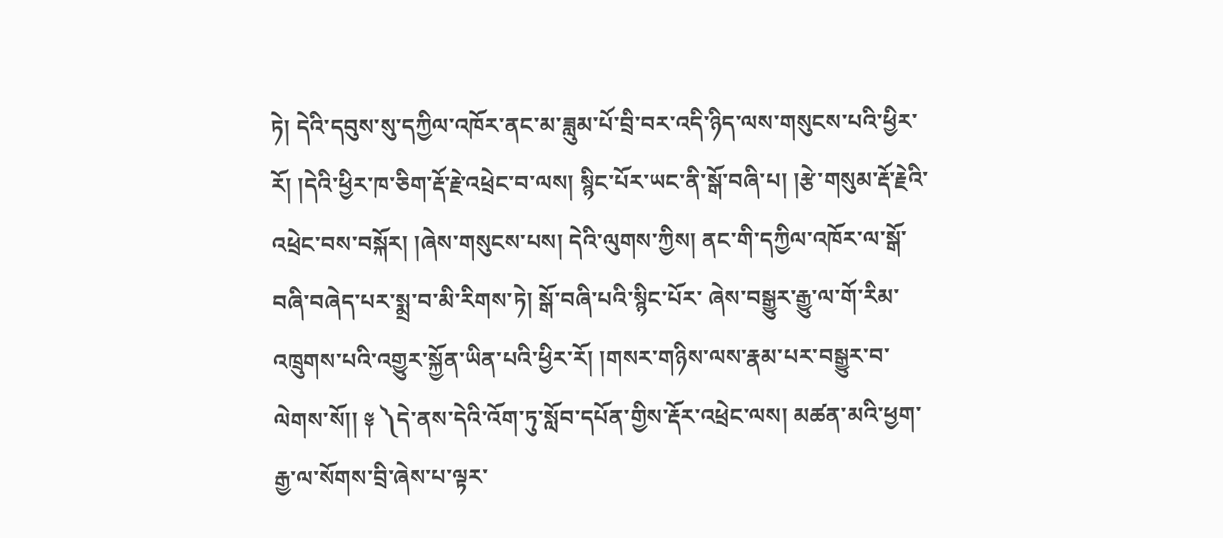ཏེ། དེའི་དབུས་སུ་དཀྱིལ་འཁོར་ནང་མ་ཟླུམ་པོ་བྲི་བར་འདི་ཉིད་ལས་གསུངས་པའི་ཕྱིར་རོ། །དེའི་ཕྱིར་ཁ་ཅིག་རྡོ་རྗེ་འཕྲེང་བ་ལས། སྙིང་པོར་ཡང་ནི་སྒོ་བཞི་པ། །རྩེ་གསུམ་རྡོ་རྗེའི་འཕྲེང་བས་བསྐོར། །ཞེས་གསུངས་པས། དེའི་ལུགས་ཀྱིས། ནང་གི་དཀྱིལ་འཁོར་ལ་སྒོ་བཞི་བཞེད་པར་སྨྲ་བ་མི་རིགས་ཏེ། སྒོ་བཞི་པའི་སྙིང་པོར་ ཞེས་བསྒྱུར་རྒྱུ་ལ་གོ་རིམ་འཁྲུགས་པའི་འགྱུར་སྐྱོན་ཡིན་པའི་ཕྱིར་རོ། །གསར་གཉིས་ལས་རྣམ་པར་བསྒྱུར་བ་ལེགས་སོ།། ༈ ༽དེ་ནས་དེའི་འོག་ཏུ་སློབ་དཔོན་གྱིས་རྡོར་འཕྲེང་ལས། མཚན་མའི་ཕྱག་རྒྱ་ལ་སོགས་བྲི་ཞེས་པ་ལྟར་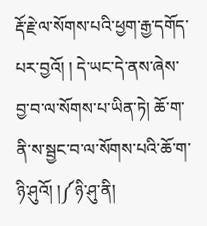རྡོ་རྗེ་ལ་སོགས་པའི་ཕྱག་རྒྱ་དགོད་པར་བྱའོ། ། དེ་ཡང་དེ་ནས་ཞེས་བྱ་བ་ལ་སོགས་པ་ཡིན་ཏེ། ཆོ་ག་ནི་ས་སྦྱང་བ་ལ་སོགས་པའི་ཆོ་ག་ཉི་ཤུའོ། །༼ཉི་ཤུ་ནི།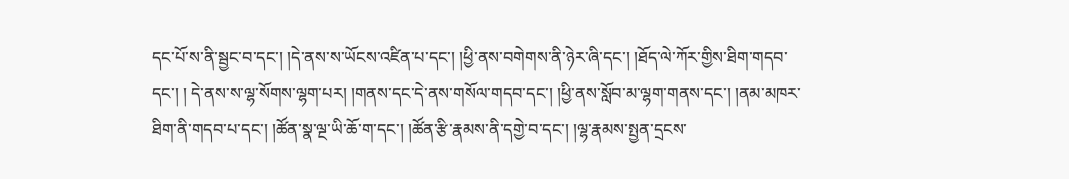དང་པོ་ས་ནི་སྦྱང་བ་དང་། །དེ་ནས་ས་ཡོངས་འཛིན་པ་དང་། །ཕྱི་ནས་བགེགས་ནི་ཉེར་ཞི་དང་། །ཐོད་ལེ་ཀོར་གྱིས་ཐིག་གདབ་དང་། ། དེ་ནས་ས་ལྷ་སོགས་ལྷག་པར། །གནས་དང་དེ་ནས་གསོལ་གདབ་དང་། །ཕྱི་ནས་སློབ་མ་ལྷག་གནས་དང་། །ནམ་མཁར་ཐིག་ནི་གདབ་པ་དང་། །ཚོན་སྣ་ལྔ་ཡི་ཆོ་ག་དང་། །ཚོན་རྩི་རྣམས་ནི་དགྱེ་བ་དང་། །ལྷ་རྣམས་སྤྱན་དྲངས་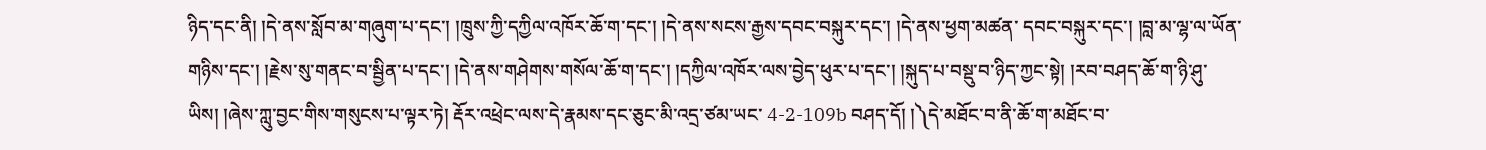ཉིད་དང་ནི། །དེ་ནས་སློབ་མ་གཞུག་པ་དང་། །ཁྲུས་ཀྱི་དཀྱིལ་འཁོར་ཆོ་ག་དང་། །དེ་ནས་སངས་རྒྱས་དབང་བསྐུར་དང་། །དེ་ནས་ཕྱག་མཚན་ དབང་བསྐུར་དང་། །བླ་མ་ལྷ་ལ་ཡོན་གཉིས་དང་། །རྗེས་སུ་གནང་བ་སྦྱིན་པ་དང་། །དེ་ནས་གཤེགས་གསོལ་ཆོ་ག་དང་། །དཀྱིལ་འཁོར་ལས་བྱེད་ཕུར་པ་དང་། །སྐུད་པ་བསྡུ་བ་ཉིད་ཀྱང་སྟེ། །རབ་བཤད་ཆོ་ག་ཉི་ཤུ་ཡིས། །ཞེས་ཀླུ་བྱང་གིས་གསུངས་པ་ལྟར་ཏེ། རྡོར་འཕྲེང་ལས་དེ་རྣམས་དང་ཅུང་མི་འདྲ་ཙམ་ཡང་ 4-2-109b བཤད་དོ། །༽དེ་མཐོང་བ་ནི་ཆོ་ག་མཐོང་བ་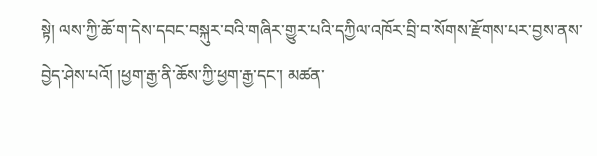སྟེ། ལས་ཀྱི་ཆོ་ག་དེས་དབང་བསྐུར་བའི་གཞིར་གྱུར་པའི་དཀྱིལ་འཁོར་བྲི་བ་སོགས་རྫོགས་པར་བྱས་ནས་བྱེད་ཤེས་པའོ། །ཕྱག་རྒྱ་ནི་ཆོས་ཀྱི་ཕྱག་རྒྱ་དང་། མཚན་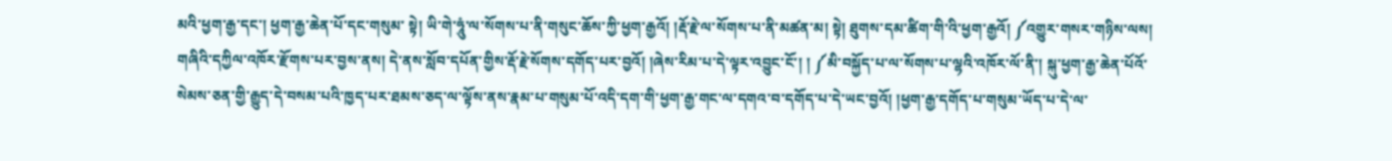མའི་ཕྱག་རྒྱ་དང་། ཕྱག་རྒྱ་ཆེན་པོ་དང་གསུམ་ སྟེ། ཡི་གེ་ཧཱུཾ་ལ་སོགས་པ་ནི་གསུང་ཆོས་ཀྱི་ཕྱག་རྒྱའོ། །རྡོ་རྗེ་ལ་སོགས་པ་ནི་མཚན་མ། སྟེ། ཐུགས་དམ་ཚིག་གི་འི་ཕྱག་རྒྱའོ། ༼འགྱུར་གསར་གཉིས་ལས། གཞིའི་དཀྱིལ་འཁོར་རྫོགས་པར་བྱས་ནས། དེ་ནས་སློབ་དཔོན་གྱིས་རྡོ་རྗེ་སོགས་དགོད་པར་བྱའོ། །ཞེས་རིམ་པ་དེ་ལྟར་འབྱུང་ངོ་། ། ༼མི་བསྐྱོད་པ་ལ་སོགས་པ་ལྷའི་འཁོར་ལོ་ནི་། སྐུ་ཕྱག་རྒྱ་ཆེན་པོའོ་སེམས་ཅན་གྱི་རྒྱུད་དེ་བསམ་པའི་ཁྱད་པར་ཐམས་ཅད་ལ་ལྟོས་ནས་རྣམ་པ་གསུམ་པོ་འདི་དག་གི་ཕྱག་རྒྱ་གང་ལ་དགའ་བ་དགོད་པ་དེ་ཡང་བྱའོ། །ཕྱག་རྒྱ་དགོད་པ་གསུམ་ཡོད་པ་དེ་ལ་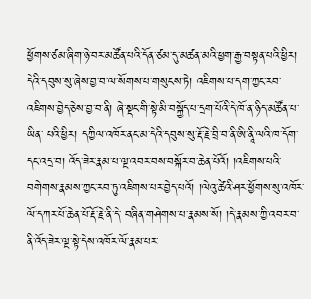ཕྱོགས་ཙམ་ཞིག་ཉེ་བར་མཚོན་པའི་དོན་ཙམ་དུ་མཚན་མའི་ཕྱག་རྒྱ་བསྟན་པའི་ཕྱིར། དེའི་དབུས་སུ་ཞེས་བྱ་བ་ལ་སོགས་པ་གསུངས་ཏེ། འཇིགས་པ་དག་ཀྱང་རབ་འཇིགས་བྱེད་ཅེས་བྱ་བ་ནི། ཞེ་སྡང་གི་སྟེ་མི་བསྐྱོད་པ་དྲག་པོའི་དེ་ཁོ་ན་ཉིད་མཚོན་པ་ཡིན་ པའི་ཕྱིར། དཀྱིལ་འཁོར་ནང་མ་དེའི་དབུས་སུ་རྡོ་རྗེ་བྲི་བ་ནི་ཨི་ནཱི་ལའི་ཁ་དོག་དང་འདྲ་བ། འོད་ཟེར་རྣམ་པ་ལྔ་འབར་བས་བསྐོར་བ་ཆེན་པོའོ། །འཇིགས་པའི་བགེགས་རྣམས་ཀྱང་རབ་ཏུ་འཇིགས་པར་བྱེད་པའོ། །ལེའུ་ཚེའི་ཤར་ཕྱོགས་སུ་འཁོར་ལོ་དཀར་པོ་ཆེན་པོ་རྡོ་རྗེ་ནི་དེ་ བཞིན་གཤེགས་པ་རྣམས་སོ། །དེ་རྣམས་ཀྱི་འབར་བ་ནི་འོད་ཟེར་ལྔ་སྟེ་དེས་འཁོར་ལོ་རྣམ་པར་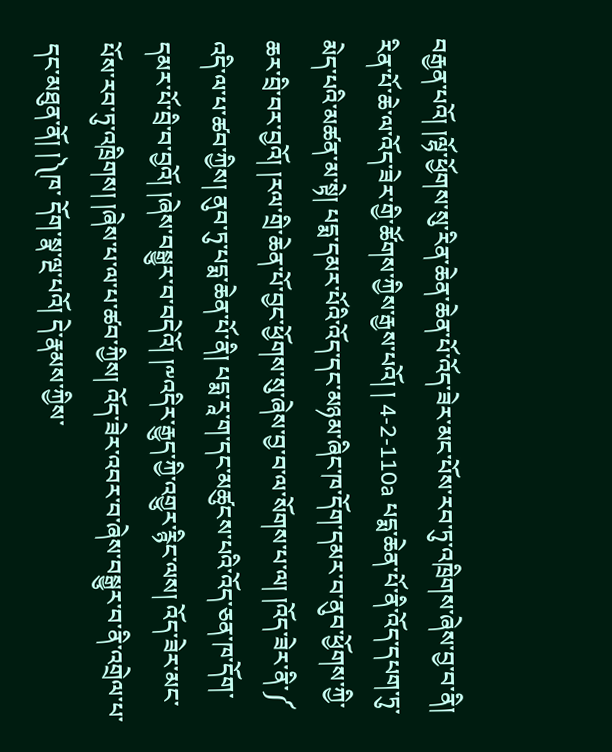བརྒྱན་པའོ། །ལྷོ་ཕྱོགས་སུ་རིན་ཆེན་ཆེན་པོ་འོད་ཟེར་མང་པོས་རབ་ཏུ་འཁྲིགས་ཞེས་བྱ་བ་ནི། རིན་པོ་ཆེ་ལ་འོད་ཟེར་གྱི་ཚོགས་ཀྱིས་རྒྱས་པའོ། ། 4-2-110a པདྨ་ཆེན་པོ་ནི་འོད་དཔག་ཏུ་མེད་པའི་མཚན་མ་སྟེ། པདྨ་དམར་པོའི་འོད་དང་མཉམ་ཞིང་ཁ་དོག་དམར་བ་ནུབ་ཕྱོགས་ཀྱི་ཆར་བྲི་བར་བྱའོ། །རལ་གྲི་ཆེན་པོ་བྱང་ཕྱོགས་སུ་ཞེས་བྱ་བ་ལ་སོགས་པ་ལ། །འོད་ཟེར་ནི་༼ འདི་ལ་པ་ཚབ་ཀྱིས། ནུབ་ཏུ་པདྨ་ཆེན་པོ་ནི། པདྨ་རཱ་ག་དང་མཚུངས་པའི་འོད་ཅན་ཁ་དོག་དམར་པོ་བྲི་བ་བྱའོ། །ཞེས་བསྒྱུར་བ་བདེའོ། །༸འདིར་རྒྱུད་ཀྱི་འགྱུར་རྙིང་ལས། འོད་ཟེར་མང་པོས་རབ་ཏུ་འཁྲིགས། །ཞེས་པ་ལ་པ་ཚབ་ཀྱིས། འོད་ཟེར་འབར་བ་ཞེས་བསྒྱུར་བ་ནི་འགྲེལ་པ་དང་མཐུན་ནོ། །༽ཁ་ དོག་སྣ་ལྔ་པའོ། དེ་རྣམས་ཀྱིས་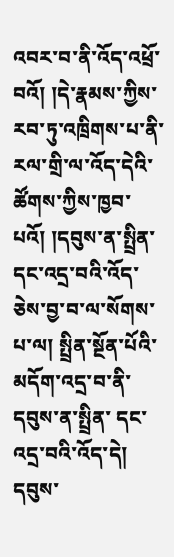འབར་བ་ནི་འོད་འཕྲོ་བའོ། །དེ་རྣམས་ཀྱིས་རབ་ཏུ་འཁྲིགས་པ་ནི་རལ་གྲི་ལ་འོད་དེའི་ཚོགས་ཀྱིས་ཁྱབ་པའོ། །དབུས་ན་སྤྲིན་དང་འདྲ་བའི་འོད་ཅེས་བྱ་བ་ལ་སོགས་པ་ལ། སྤྲིན་སྔོན་པོའི་མདོག་འདྲ་བ་ནི་དབུས་ན་སྤྲིན་ དང་འདྲ་བའི་འོད་དེ། དབུས་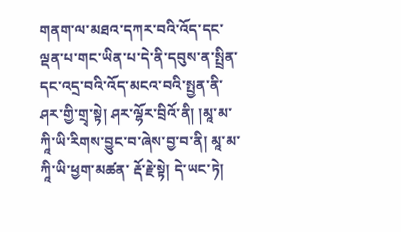གནག་ལ་མཐའ་དཀར་བའི་འོད་དང་ལྡན་པ་གང་ཡིན་པ་དེ་ནི་དབུས་ན་སྤྲིན་དང་འདྲ་བའི་འོད་མངའ་བའི་སྤྱན་ནི་ཤར་གྱི་གྲྭ་སྟེ། ཤར་ལྷོར་བྲིའོ་ནི། །མཱ་མ་ཀཱི་ཡི་རིགས་བྱུང་བ་ཞེས་བྱ་བ་ནི། མཱ་མ་ཀཱི་ཡི་ཕྱག་མཚན་ རྡོ་རྗེ་སྟེ། དེ་ཡང་ཏེ།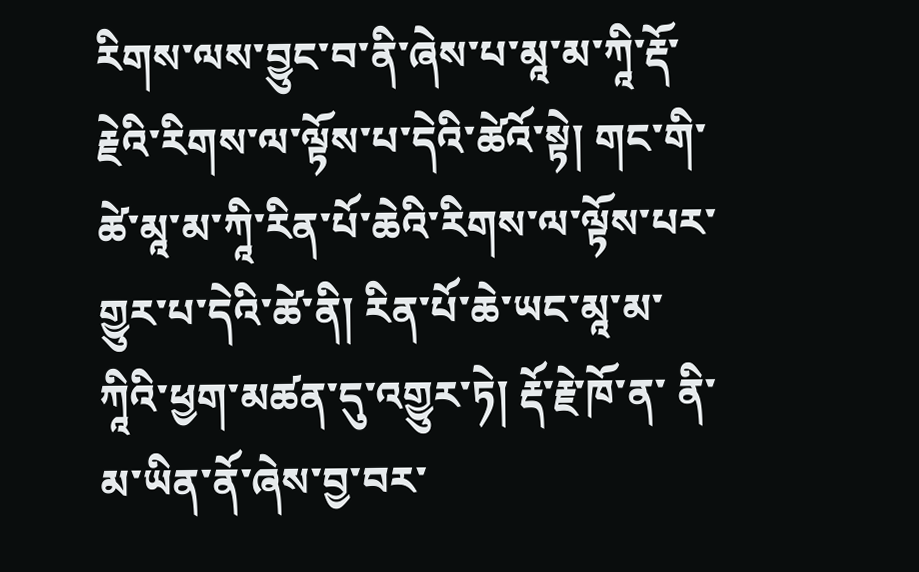རིགས་ལས་བྱུང་བ་ནི་ཞེས་པ་མཱ་མ་ཀཱི་རྡོ་རྗེའི་རིགས་ལ་ལྟོས་པ་དེའི་ཚེའོ་སྟེ། གང་གི་ཚེ་མཱ་མ་ཀཱི་རིན་པོ་ཆེའི་རིགས་ལ་ལྟོས་པར་གྱུར་པ་དེའི་ཚེ་ནི། རིན་པོ་ཆེ་ཡང་མཱ་མ་ཀཱིའི་ཕྱག་མཚན་དུ་འགྱུར་ཏེ། རྡོ་རྗེ་ཁོ་ན་ ནི་མ་ཡིན་ནོ་ཞེས་བྱ་བར་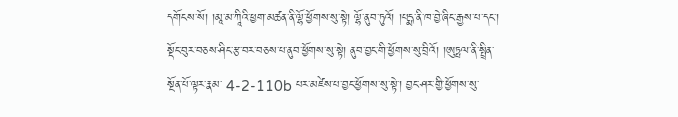དགོངས་སོ། །མཱ་མ་ཀཱིའི་ཕྱག་མཚན་ནི་ལྷོ་ཕྱོགས་སུ་སྟེ། ལྷོ་ནུབ་ཏུའོ། །པདྨ་ནི་ཁ་བྱེ་ཞིང་རྒྱས་པ་དང་། སྡོང་བུར་བཅས་ཤིང་རྩ་བར་བཅས་པ་ནུབ་ཕྱོགས་སུ་སྟེ། ནུབ་བྱང་གི་ཕྱོགས་སུ་བྲིའོ། །ཨུཏྤལ་ནི་སྤྲིན་སྔོན་པོ་ལྟར་རྣམ་ 4-2-110b པར་མཛེས་པ་བྱང་ཕྱོགས་སུ་སྟེ་། བྱང་ཤར་གྱི་ཕྱོགས་སུ་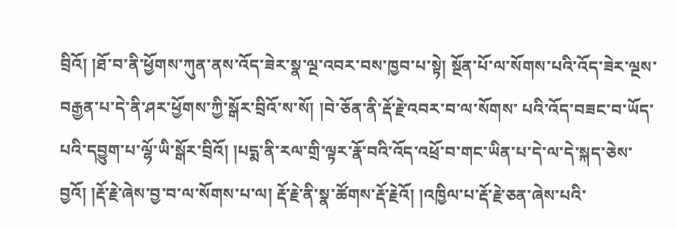བྲིའོ། །ཐོ་བ་ནི་ཕྱོགས་ཀུན་ནས་འོད་ཟེར་སྣ་ལྔ་འབར་བས་ཁྱབ་པ་སྟེ། སྔོན་པོ་ལ་སོགས་པའི་འོད་ཟེར་ལྔས་བརྒྱན་པ་དེ་ནི་ཤར་ཕྱོགས་ཀྱི་སྒོར་བྲིའོ་ས་སོ། །བེ་ཅོན་ནི་རྡོ་རྗེ་འབར་བ་ལ་སོགས་ པའི་འོད་བཟང་བ་ཡོད་པའི་དབྱུག་པ་ལྷོ་ཡི་སྒོར་བྲིའོ། །པདྨ་ནི་རལ་གྲི་ལྟར་རྣོ་བའི་འོད་འཕྲོ་བ་གང་ཡིན་པ་དེ་ལ་དེ་སྐད་ཅེས་བྱའོ། །རྡོ་རྗེ་ཞེས་བྱ་བ་ལ་སོགས་པ་ལ། རྡོ་རྗེ་ནི་སྣ་ཚོགས་རྡོ་རྗེའོ། །འཁྱིལ་པ་རྡོ་རྗེ་ཅན་ཞེས་པའི་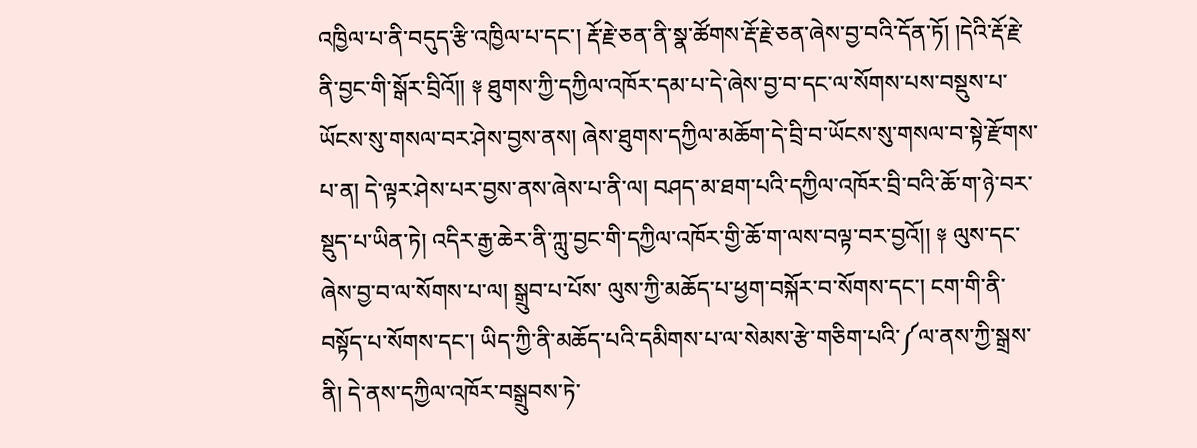འཁྱིལ་པ་ནི་བདུད་རྩི་འཁྱིལ་པ་དང་། རྡོ་རྗེ་ཅན་ནི་སྣ་ཚོགས་རྡོ་རྗེ་ཅན་ཞེས་བྱ་བའི་དོན་ཏོ། །དེའི་རྡོ་རྗེ་ནི་བྱང་གི་སྒོར་བྲིའོ།། ༈ ཐུགས་ཀྱི་དཀྱིལ་འཁོར་དམ་པ་དེ་ཞེས་བྱ་བ་དང་ལ་སོགས་པས་བསྡུས་པ་ཡོངས་སུ་གསལ་བར་ཤེས་བྱས་ནས། ཞེས་ཐུགས་དཀྱིལ་མཆོག་དེ་བྲི་བ་ཡོངས་སུ་གསལ་བ་སྟེ་རྫོགས་ པ་ན། དེ་ལྟར་ཤེས་པར་བྱས་ནས་ཞེས་པ་ནི་ལ། བཤད་མ་ཐག་པའི་དཀྱིལ་འཁོར་བྲི་བའི་ཆོ་ག་ཉེ་བར་སྡུད་པ་ཡིན་ཏེ། འདིར་རྒྱ་ཆེར་ནི་ཀླུ་བྱང་གི་དཀྱིལ་འཁོར་གྱི་ཆོ་ག་ལས་བལྟ་བར་བྱའོ།། ༈ ལུས་དང་ཞེས་བྱ་བ་ལ་སོགས་པ་ལ། སྒྲུབ་པ་པོས་ ལུས་ཀྱི་མཆོད་པ་ཕྱག་བསྐོར་བ་སོགས་དང་། ངག་གི་ནི་བསྟོད་པ་སོགས་དང་། ཡིད་ཀྱི་ནི་མཆོད་པའི་དམིགས་པ་ལ་སེམས་རྩེ་གཅིག་པའི་༼ལ་ནས་ཀྱི་སྒྲས་ནི། དེ་ནས་དཀྱིལ་འཁོར་བསྒྲུབས་ཏེ་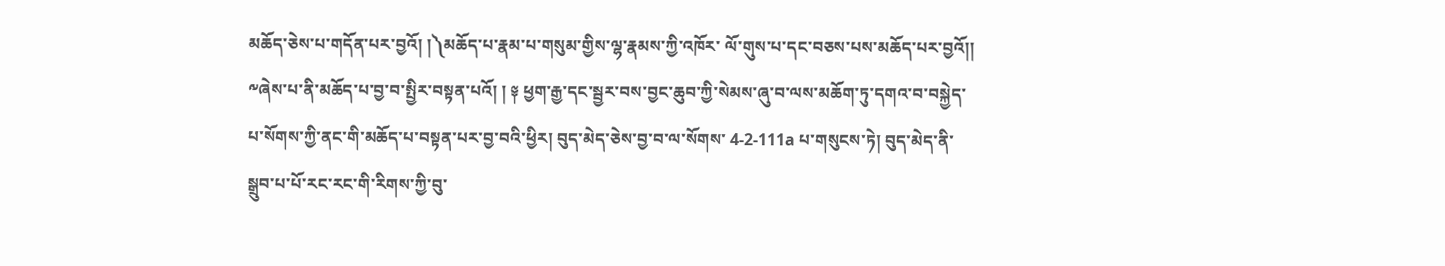མཆོད་ཅེས་པ་གདོན་པར་བྱའོ། །༽མཆོད་པ་རྣམ་པ་གསུམ་གྱིས་ལྷ་རྣམས་ཀྱི་འཁོར་ ལོ་གུས་པ་དང་བཅས་པས་མཆོད་པར་བྱའོ།། ༸ཞེས་པ་ནི་མཆོད་པ་བྱ་བ་སྤྱིར་བསྟན་པའོ། ། ༈ ཕྱག་རྒྱ་དང་སྦྱར་བས་བྱང་ཆུབ་ཀྱི་སེམས་ཞུ་བ་ལས་མཆོག་ཏུ་དགའ་བ་བསྐྱེད་པ་སོགས་ཀྱི་ནང་གི་མཆོད་པ་བསྟན་པར་བྱ་བའི་ཕྱིར། བུད་མེད་ཅེས་བྱ་བ་ལ་སོགས་ 4-2-111a པ་གསུངས་ཏེ། བུད་མེད་ནི་སྒྲུབ་པ་པོ་རང་རང་གི་རིགས་ཀྱི་བུ་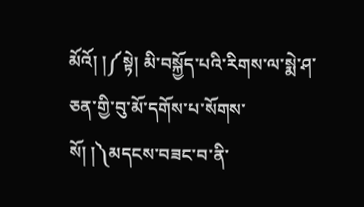མོའོ། །༼སྟེ། མི་བསྐྱོད་པའི་རིགས་ལ་སྨེ་ཤ་ཅན་གྱི་བུ་མོ་དགོས་པ་སོགས་སོ། །༽མདངས་བཟང་བ་ནི་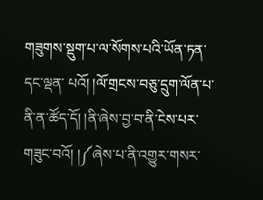གཟུགས་སྡུག་པ་ལ་སོགས་པའི་ཡོན་ཏན་དང་ལྡན་ པའོ། །ལོ་གྲངས་བཅུ་དྲུག་ལོན་པ་ནི་ན་ཚོད་དོ། །ནི་ཞེས་བྱ་བ་ནི་ངེས་པར་གཟུང་བའོ། །༼ཞེས་པ་ནི་འགྱུར་གསར་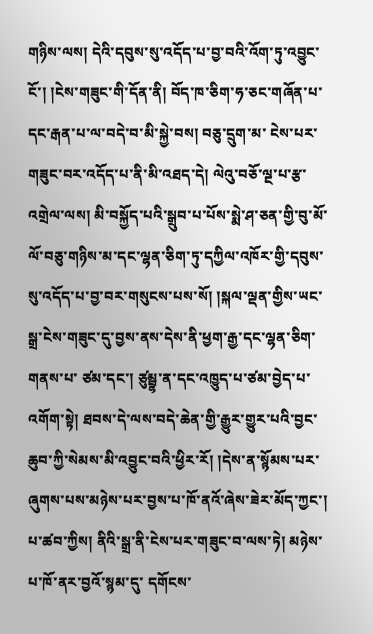གཉིས་ལས། དེའི་དབུས་སུ་འདོད་པ་བྱ་བའི་འོག་ཏུ་འབྱུང་ངོ་། །ངེས་གཟུང་གི་དོན་ནི། བོད་ཁ་ཅིག་ཧ་ཅང་གཞོན་པ་དང་རྒན་པ་ལ་བདེ་བ་མི་སྐྱེ་བས། བཅུ་དྲུག་མ་ ངེས་པར་གཟུང་བར་འདོད་པ་ནི་མི་འཐད་དེ། ལེའུ་བཅོ་ལྔ་པ་རྩ་འགྲེལ་ལས། མི་བསྐྱོད་པའི་སྒྲུབ་པ་པོས་སྨེ་ཤ་ཅན་གྱི་བུ་མོ་ལོ་བཅུ་གཉིས་མ་དང་ལྷན་ཅིག་ཏུ་དཀྱིལ་འཁོར་གྱི་དབུས་སུ་འདོད་པ་བྱ་བར་གསུངས་པས་སོ། །སྐལ་ལྡན་གྱིས་ཡང་སྒྲ་ངེས་གཟུང་དུ་བྱས་ནས་དེས་ནི་ཕྱག་རྒྱ་དང་ལྷན་ཅིག་གནས་པ་ ཙམ་དང་། ཙུམྦྷ་ན་དང་འཁྱུད་པ་ཙམ་བྱེད་པ་འགོག་སྟེ། ཐབས་དེ་ལས་བདེ་ཆེན་གྱི་རྒྱུར་གྱུར་པའི་བྱང་ཆུབ་ཀྱི་སེམས་མི་འབྱུང་བའི་ཕྱིར་རོ། །དེས་ན་སྙོམས་པར་ཞུགས་པས་མཉེས་པར་བྱས་པ་ཁོ་ནའོ་ཞེས་ཟེར་མོད་ཀྱང་། པ་ཚབ་ཀྱིས། ནིའི་སྒྲ་ནི་ངེས་པར་གཟུང་བ་ལས་ཏེ། མཉེས་པ་ཁོ་ནར་བྱའོ་སྙམ་དུ་ དགོངས་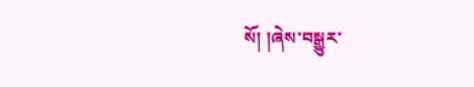སོ། །ཞེས་བསྒྱུར་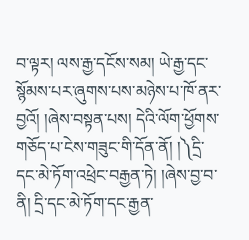བ་ལྟར། ལས་རྒྱ་དངོས་སམ། ཡེ་རྒྱ་དང་སྙོམས་པར་ཞུགས་པས་མཉེས་པ་ཁོ་ནར་བྱའོ། །ཞེས་བསྟན་པས། དེའི་ལོག་ཕྱོགས་གཅོད་པ་ངེས་གཟུང་གི་དོན་ནོ། །༽དྲི་དང་མེ་ཏོག་འཕྲེང་བརྒྱན་ཏེ། །ཞེས་བྱ་བ་ནི། དྲི་དང་མེ་ཏོག་དང་རྒྱན་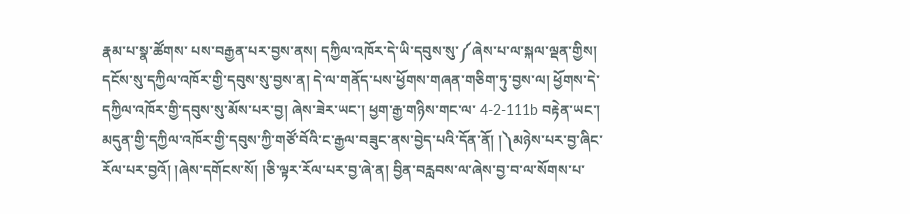རྣམ་པ་སྣ་ཚོགས་ པས་བརྒྱན་པར་བྱས་ནས། དཀྱིལ་འཁོར་དེ་ཡི་དབུས་སུ་༼ཞེས་པ་ལ་སྐལ་ལྡན་གྱིས། དངོས་སུ་དཀྱིལ་འཁོར་གྱི་དབུས་སུ་བྱས་ན། དེ་ལ་གནོད་པས་ཕྱོགས་གཞན་གཅིག་ཏུ་བྱས་ལ། ཕྱོགས་དེ་དཀྱིལ་འཁོར་གྱི་དབུས་སུ་མོས་པར་བྱ། ཞེས་ཟེར་ཡང་། ཕྱག་རྒྱ་གཉིས་གང་ལ་ 4-2-111b བརྟེན་ཡང་། མདུན་གྱི་དཀྱིལ་འཁོར་གྱི་དབུས་ཀྱི་གཙོ་བོའི་ང་རྒྱལ་བཟུང་ནས་བྱེད་པའི་དོན་ནོ། །༽མཉེས་པར་བྱ་ཞིང་རོལ་པར་བྱའོ། །ཞེས་དགོངས་སོ། །ཅི་ལྟར་རོལ་པར་བྱ་ཞེ་ན། བྱིན་བརླབས་ལ་ཞེས་བྱ་བ་ལ་སོགས་པ་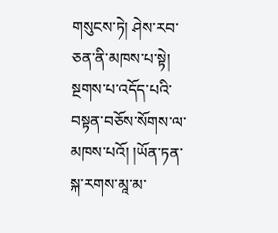གསུངས་ཏེ། ཤེས་རབ་ཅན་ནི་མཁས་པ་སྟེ། སྔགས་པ་འདོད་པའི་བསྟན་བཅོས་སོགས་ལ་མཁས་པའོ། །ཡོན་ཏན་སྐ་རགས་མཱ་མ་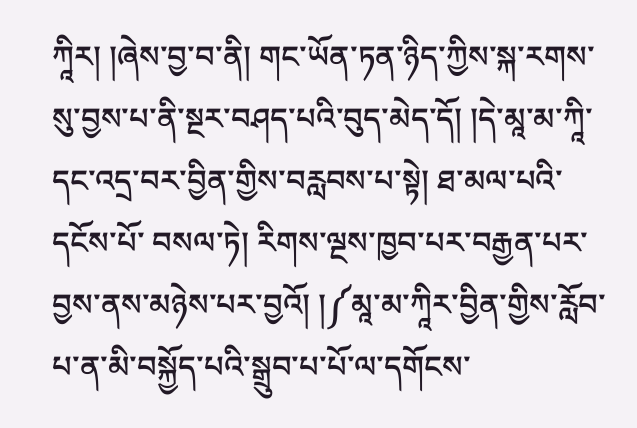ཀཱིར། །ཞེས་བྱ་བ་ནི། གང་ཡོན་ཏན་ཉིད་ཀྱིས་སྐ་རགས་སུ་བྱས་པ་ནི་སྔར་བཤད་པའི་བུད་མེད་དོ། །དེ་མཱ་མ་ཀཱི་དང་འདྲ་བར་བྱིན་གྱིས་བརླབས་པ་སྟེ། ཐ་མལ་པའི་དངོས་པོ་ བསལ་ཏེ། རིགས་ལྔས་ཁྱབ་པར་བརྒྱན་པར་བྱས་ནས་མཉེས་པར་བྱའོ། །༼མཱ་མ་ཀཱིར་བྱིན་གྱིས་རློབ་པ་ན་མི་བསྐྱོད་པའི་སྒྲུབ་པ་པོ་ལ་དགོངས་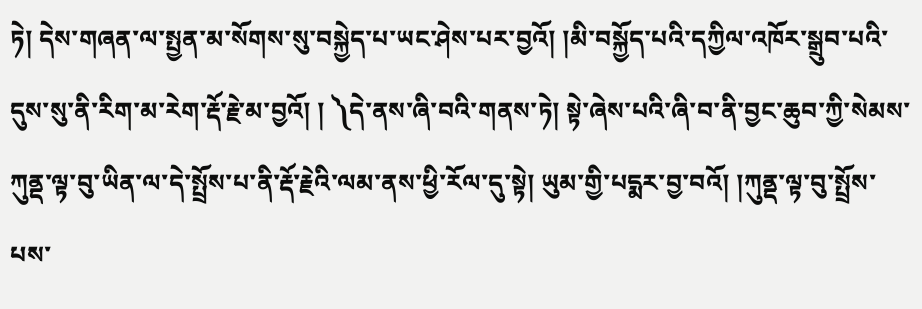ཏེ། དེས་གཞན་ལ་སྤྱན་མ་སོགས་སུ་བསྐྱེད་པ་ཡང་ཤེས་པར་བྱའོ། །མི་བསྐྱོད་པའི་དཀྱིལ་འཁོར་སྒྲུབ་པའི་དུས་སུ་ནི་རིག་མ་རེག་རྡོ་རྗེ་མ་བྱའོ། ། ༽དེ་ནས་ཞི་བའི་གནས་ཏེ། སྟེ་ཞེས་པའི་ཞི་བ་ནི་བྱང་ཆུབ་ཀྱི་སེམས་ཀུནྡ་ལྟ་བུ་ཡིན་ལ་དེ་སྤྲོས་པ་ནི་རྡོ་རྗེའི་ལམ་ནས་ཕྱི་རོལ་དུ་སྟེ། ཡུམ་གྱི་པདྨར་བྱ་བའོ། །ཀུནྡ་ལྟ་བུ་སྤྲོས་པས་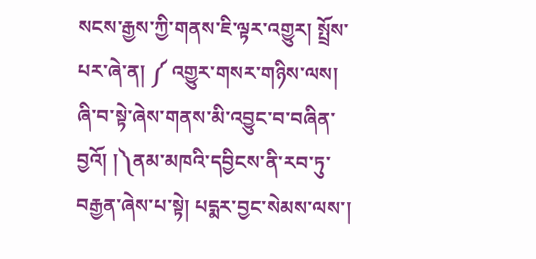སངས་རྒྱས་ཀྱི་གནས་ཇི་ལྟར་འགྱུར། སྤྲོས་པར་ཞེ་ན། ༼ འགྱུར་གསར་གཉིས་ལས། ཞི་བ་སྟེ་ཞེས་གནས་མི་འབྱུང་བ་བཞིན་བྱའོ། །༽ནམ་མཁའི་དབྱིངས་ནི་རབ་ཏུ་བརྒྱན་ཞེས་པ་སྟེ། པདྨར་བྱང་སེམས་ལས་།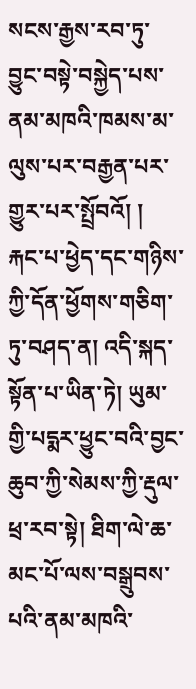སངས་རྒྱས་རབ་ཏུ་བྱུང་བསྟེ་བསྐྱེད་པས་ནམ་མཁའི་ཁམས་མ་ལུས་པར་བརྒྱན་པར་གྱུར་པར་སྤྲོབའོ། ། རྐང་པ་ཕྱེད་དང་གཉིས་ཀྱི་དོན་ཕྱོགས་གཅིག་ཏུ་བཤད་ན། འདི་སྐད་སྟོན་པ་ཡིན་ཏེ། ཡུམ་གྱི་པདྨར་ཕྱུང་བའི་བྱང་ཆུབ་ཀྱི་སེམས་ཀྱི་རྡུལ་ཕྲ་རབ་སྟེ། ཐིག་ལེ་ཆ་མང་པོ་ལས་བསྒྲུབས་པའི་ནམ་མཁའི་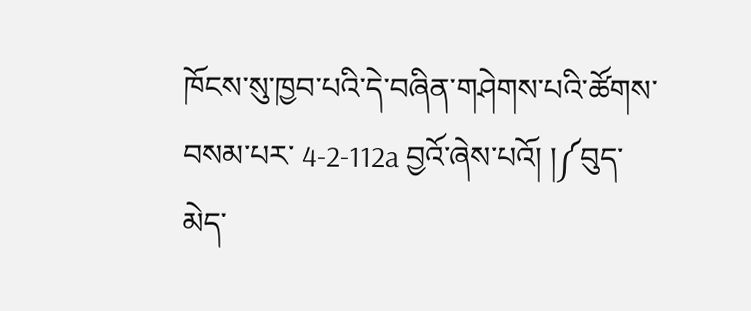ཁོངས་སུ་ཁྱབ་པའི་དེ་བཞིན་གཤེགས་པའི་ཚོགས་བསམ་པར་ 4-2-112a བྱའོ་ཞེས་པའོ། །༼བུད་མེད་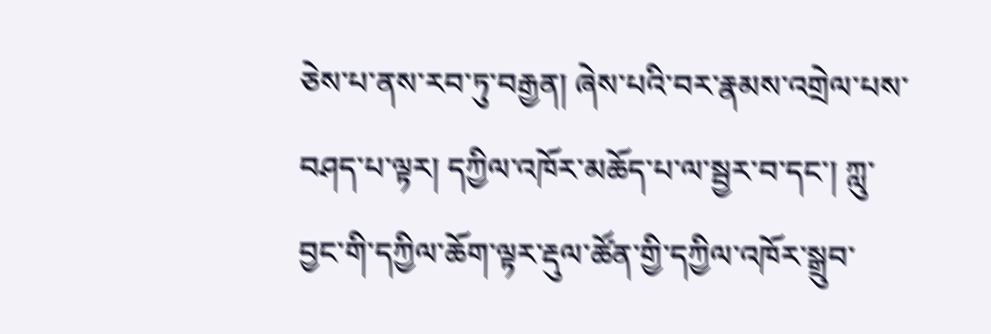ཅེས་པ་ནས་རབ་ཏུ་བརྒྱན། ཞེས་པའི་བར་རྣམས་འགྲེལ་པས་བཤད་པ་ལྟར། དཀྱིལ་འཁོར་མཆོད་པ་ལ་སྦྱར་བ་དང་། ཀླུ་བྱང་གི་དཀྱིལ་ཆོག་ལྟར་རྡུལ་ཚོན་གྱི་དཀྱིལ་འཁོར་སྒྲུབ་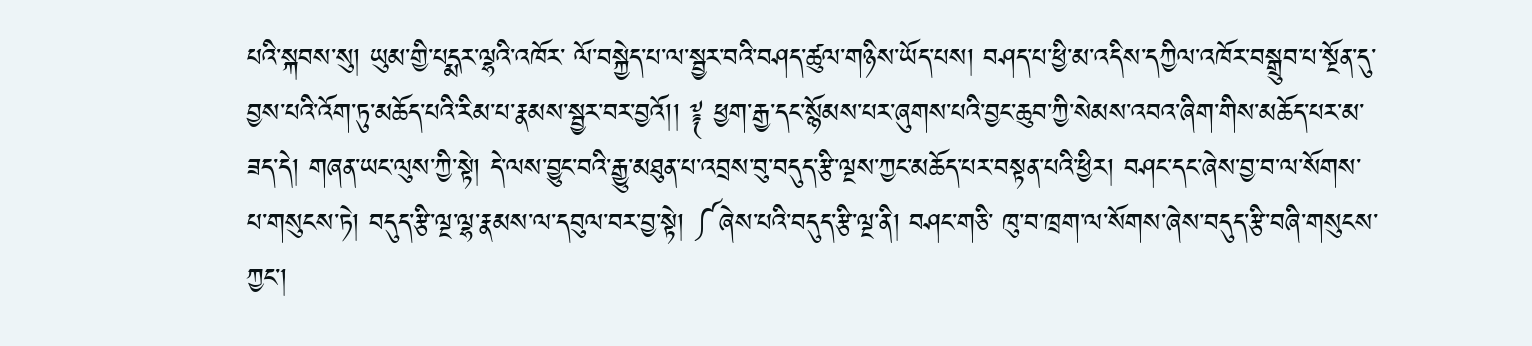པའི་སྐབས་སུ། ཡུམ་གྱི་པདྨར་ལྷའི་འཁོར་ ལོ་བསྐྱེད་པ་ལ་སྦྱར་བའི་བཤད་ཚུལ་གཉིས་ཡོད་པས། བཤད་པ་ཕྱི་མ་འདིས་དཀྱིལ་འཁོར་བསྒྲུབ་པ་སྔོན་དུ་བྱས་པའི་འོག་ཏུ་མཆོད་པའི་རིམ་པ་རྣམས་སྦྱར་བར་བྱའོ།། ༈ ཕྱག་རྒྱ་དང་སྙོམས་པར་ཞུགས་པའི་བྱང་ཆུབ་ཀྱི་སེམས་འབའ་ཞིག་གིས་མཆོད་པར་མ་ཟད་དེ། གཞན་ཡང་ལུས་ཀྱི་སྟེ། དེ་ལས་བྱུང་བའི་རྒྱུ་མཐུན་པ་འབྲས་བུ་བདུད་རྩི་ལྔས་ཀྱང་མཆོད་པར་བསྟན་པའི་ཕྱིར། བཤང་དང་ཞེས་བྱ་བ་ལ་སོགས་པ་གསུངས་ཏེ། བདུད་རྩི་ལྔ་ལྷ་རྣམས་ལ་དབུལ་བར་བྱ་སྟེ། ༼ཞེས་པའི་བདུད་རྩི་ལྔ་ནི། བཤང་གཅི་ ཁུ་བ་ཁྲག་ལ་སོགས་ཞེས་བདུད་རྩི་བཞི་གསུངས་ཀྱང་།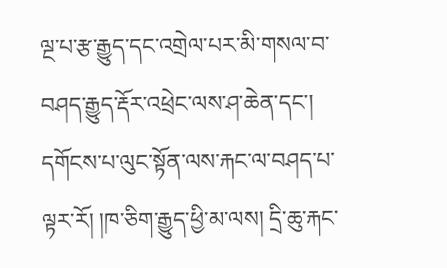ལྔ་པ་རྩ་རྒྱུད་དང་འགྲེལ་པར་མི་གསལ་བ་བཤད་རྒྱུད་རྡོར་འཕྲེང་ལས་ཤ་ཆེན་དང་། དགོངས་པ་ལུང་སྟོན་ལས་རྐང་ལ་བཤད་པ་ལྟར་རོ། །ཁ་ཅིག་རྒྱུད་ཕྱི་མ་ལས། དྲི་ཆུ་རྐང་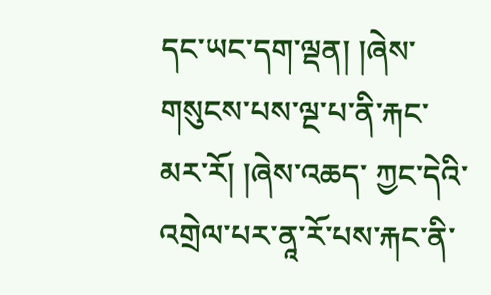དང་ཡང་དག་ལྡན། །ཞེས་གསུངས་པས་ལྔ་པ་ནི་རྐང་མར་རོ། །ཞེས་འཆད་ ཀྱང་དེའི་འགྲེལ་པར་ནཱ་རོ་པས་རྐང་ནི་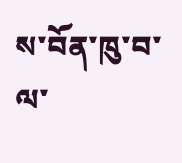ས་བོན་ཁུ་བ་ལ་